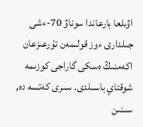اۋىلعا بارعاندا سوناۋ 70-ءشى جىلدارى ءوز قولىمەن تۇرعىزعان اكەمنىڭ ەسكى گاراجى كوزىمە شوقتاي باسىلدى. سىرى كەتسە دە, سىنىن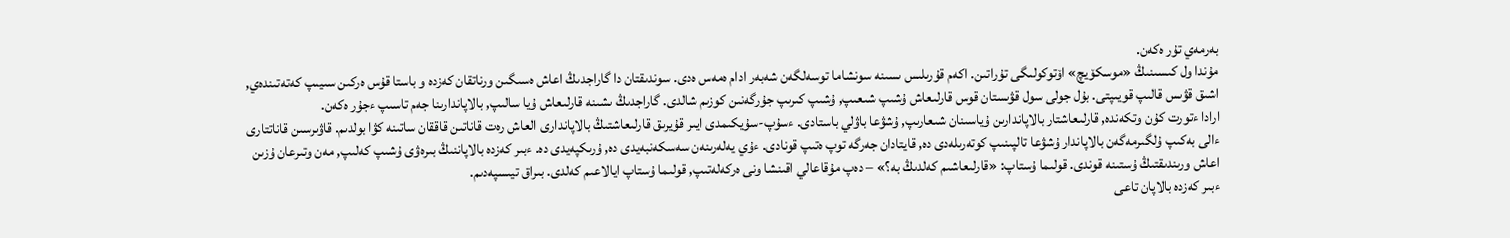بەرمەي تۇر ەكەن.
مۇندا ول كىسىنىڭ «موسكۆيچ» اۆتوكولىگى تۇراتىن. اكەم قۇرىلىس ىسىنە سونشاما توسەلگەن شەبەر ادام ەمەس ەدى. سوندىقتان دا گاراجدىڭ اعاش ەسىگىن ورناتقان كەزدە و باستا قۇس ەركىن سىيىپ كەتەتىندەي, اشىق قۋىس قالىپ قويىپتى. بۇل جولى سول قۋىستان قوس قارلىعاش ۇشىپ شىعىپ, ۇشىپ كىرىپ جۇرگەنىن كوزىم شالدى. گاراجدىڭ ىشىنە قارلىعاش ۇيا سالىپ, بالاپاندارىنا جەم تاسىپ ءجۇر ەكەن.
ارادا ءتورت كۇن وتكەندە, قارلىعاشتار بالاپاندارىن ۇياسىنان شىعارىپ, ۇشۋعا باۋلي باستادى. ءسۇپ-سۇيكىمدى ايىر قۇيرىق قارلىعاشتىڭ بالاپاندارى العاش رەت قاناتىن قاققان ساتىنە كۋا بولدىم. قاۋىرسىن قاناتتارى ءالى بەكىپ ۇلگىرمەگەن بالاپاندار ۇشۋعا تالپىنىپ كوتەرىلەدى دە, قايتادان جەرگە توپ ەتىپ قونادى. ءۇي يەلەرىنەن سەسكەنبەيدى دە, ۇرىكپەيدى دە. ءبىر كەزدە بالاپاننىڭ بىرەۋى ۇشىپ كەلىپ, مەن وتىرعان ۇزىن اعاش ورىندىقتىڭ ۇستىنە قوندى. قولىما ۇستاپ: «قارلىعاشىم كەلدىڭ بە؟» – دەپ مۇقاعالي اقىنشا ونى ەركەلەتىپ, قولىما ۇستاپ ايالاعىم كەلدى. بىراق تيىسپەدىم.
ءبىر كەزدە بالاپان تاعى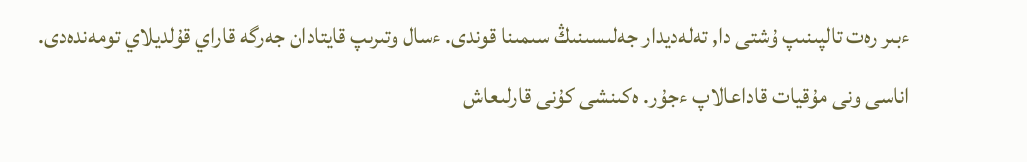ءبىر رەت تالپىنىپ ۇشتى دا, تەلەديدار جەلىسىنىڭ سىمىنا قوندى. ءسال وتىرىپ قايتادان جەرگە قاراي قۇلديلاي تومەندەدى. اناسى ونى مۇقيات قاداعالاپ ءجۇر. ەكىنشى كۇنى قارلىعاش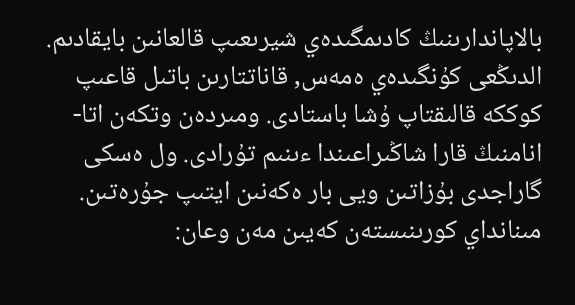بالاپاندارىنىڭ كادىمگىدەي شيرىعىپ قالعانىن بايقادىم. الدىڭعى كۇنگىدەي ەمەس, قاناتتارىن باتىل قاعىپ كوككە قالىقتاپ ۇشا باستادى. ومىردەن وتكەن اتا-انامنىڭ قارا شاڭىراعىندا ءىنىم تۇرادى. ول ەسكى گاراجدى بۇزاتىن ويى بار ەكەنىن ايتىپ جۇرەتىن. مىنانداي كورىنىستەن كەيىن مەن وعان: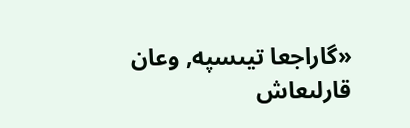«گاراجعا تيىسپە, وعان قارلىعاش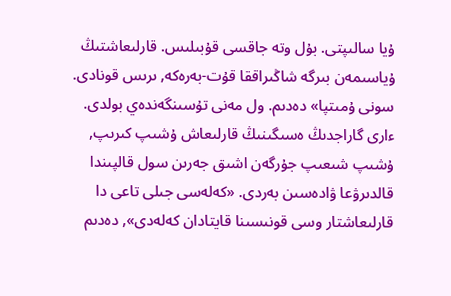ۇيا سالىپتى. بۇل وتە جاقسى قۇبىلىس. قارلىعاشتىڭ ۇياسىمەن بىرگە شاڭىراققا قۇت-بەرەكە, ىرىس قونادى. سونى ۇمىتپا» دەدىم. ول مەنى تۇسىنگەندەي بولدى. ءارى گاراجدىڭ ەسىگىنىڭ قارلىعاش ۇشىپ كىرىپ, ۇشىپ شىعىپ جۇرگەن اشىق جەرىن سول قالپىندا قالدىرۋعا ۋادەسىن بەردى. «كەلەسى جىلى تاعى دا قارلىعاشتار وسى قونىسىنا قايتادان كەلەدى», دەدىم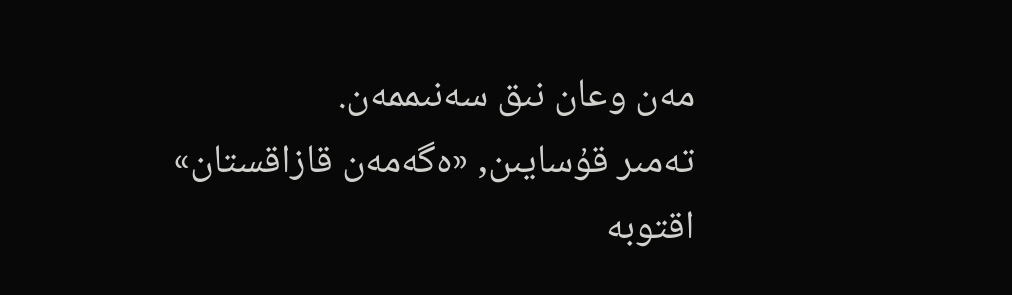مەن وعان نىق سەنىممەن.
تەمىر قۇسايىن, «ەگەمەن قازاقستان»
اقتوبە